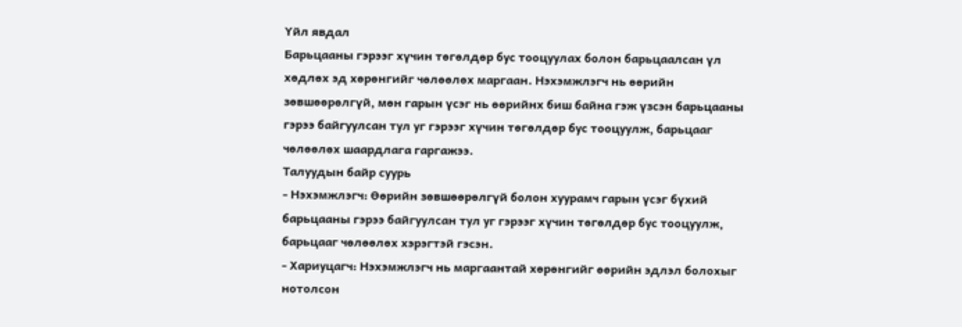Үйл явдал
Барьцааны гэрээг хүчин төгөлдөр бус тооцуулах болон барьцаалсан үл хөдлөх эд хөрөнгийг чөлөөлөх маргаан. Нэхэмжлэгч нь өөрийн зөвшөөрөлгүй, мөн гарын үсэг нь өөрийнх биш байна гэж үзсэн барьцааны гэрээ байгуулсан тул уг гэрээг хүчин төгөлдөр бус тооцуулж, барьцааг чөлөөлөх шаардлага гаргажээ.
Талуудын байр суурь
- Нэхэмжлэгч: Өөрийн зөвшөөрөлгүй болон хуурамч гарын үсэг бүхий барьцааны гэрээ байгуулсан тул уг гэрээг хүчин төгөлдөр бус тооцуулж, барьцааг чөлөөлөх хэрэгтэй гэсэн.
- Хариуцагч: Нэхэмжлэгч нь маргаантай хөрөнгийг өөрийн эдлэл болохыг нотолсон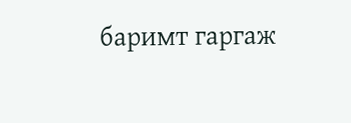баримт гаргаж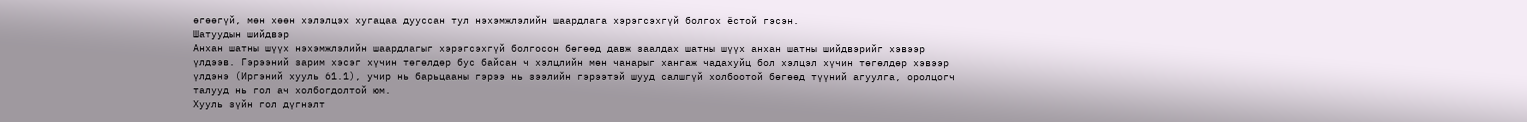өгөөгүй, мөн хөөн хэлэлцэх хугацаа дууссан тул нэхэмжлэлийн шаардлага хэрэгсэхгүй болгох ёстой гэсэн.
Шатуудын шийдвэр
Анхан шатны шүүх нэхэмжлэлийн шаардлагыг хэрэгсэхгүй болгосон бөгөөд давж заалдах шатны шүүх анхан шатны шийдвэрийг хэвээр үлдээв. Гэрээний зарим хэсэг хүчин төгөлдөр бус байсан ч хэлцлийн мөн чанарыг хангаж чадахуйц бол хэлцэл хүчин төгөлдөр хэвээр үлдэнэ (Иргэний хууль 61.1), учир нь барьцааны гэрээ нь зээлийн гэрээтэй шууд салшгүй холбоотой бөгөөд түүний агуулга, оролцогч талууд нь гол ач холбогдолтой юм.
Хууль зүйн гол дүгнэлт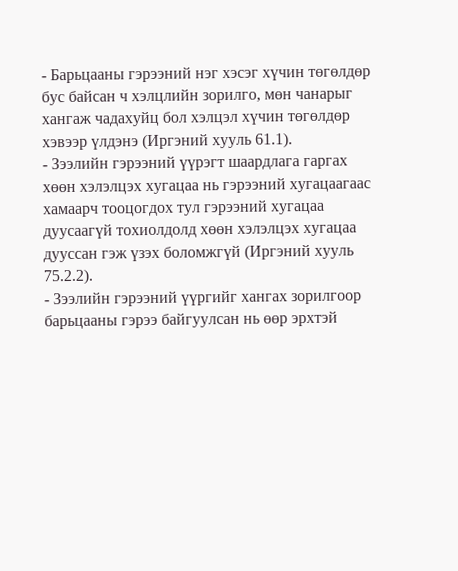- Барьцааны гэрээний нэг хэсэг хүчин төгөлдөр бус байсан ч хэлцлийн зорилго, мөн чанарыг хангаж чадахуйц бол хэлцэл хүчин төгөлдөр хэвээр үлдэнэ (Иргэний хууль 61.1).
- Зээлийн гэрээний үүрэгт шаардлага гаргах хөөн хэлэлцэх хугацаа нь гэрээний хугацаагаас хамаарч тооцогдох тул гэрээний хугацаа дуусаагүй тохиолдолд хөөн хэлэлцэх хугацаа дууссан гэж үзэх боломжгүй (Иргэний хууль 75.2.2).
- Зээлийн гэрээний үүргийг хангах зорилгоор барьцааны гэрээ байгуулсан нь өөр эрхтэй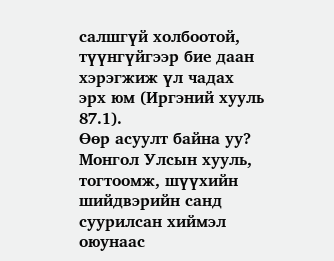салшгүй холбоотой, түүнгүйгээр бие даан хэрэгжиж үл чадах эрх юм (Иргэний хууль 87.1).
Өөр асуулт байна уу?
Монгол Улсын хууль, тогтоомж, шүүхийн шийдвэрийн санд суурилсан хиймэл оюунаас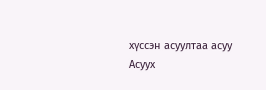хүссэн асуултаа асуу
Асуух